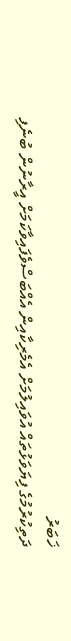ޚަބަރު
ދަތިކުރުމުގެ ފިޔަވަޅުތައް އުވައިލުމަށް އެމެރިކާއިން އެއްބަސްވެފައިވާކަމަށް އީރާނުން ބުނެފި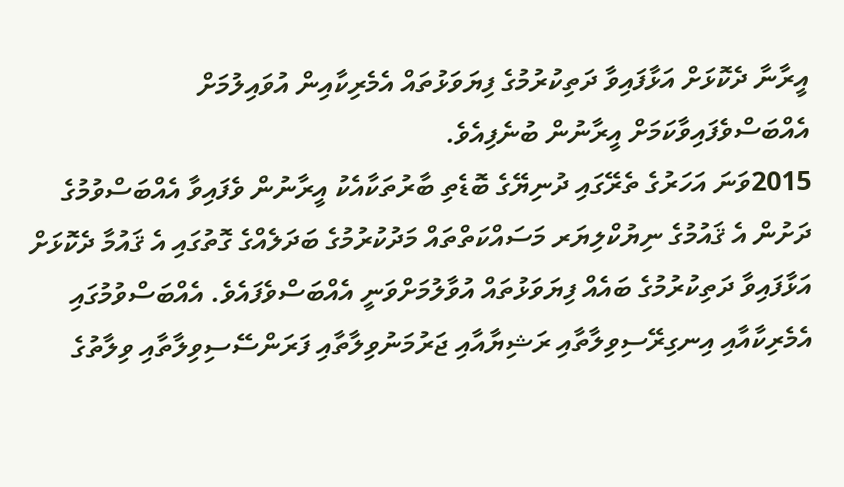އީރާނާ ދެކޮޅަށް އަޅާފައިވާ ދަތިކުރުމުގެ ފިޔަވަޅުތައް އެމެރިކާއިން އުވައިލުމަށް އެއްބަސްވެފައިވާކަމަށް އީރާނުން ބުނެފިއެވެ.
2015ވަނަ އަހަރުގެ ތެރޭގައި ދުނިޔޭގެ ބޮޑެތި ބާރުތަކާއެކު އީރާނުން ވެފައިވާ އެއްބަސްވުމުގެ ދަށުން އެ ޤައުމުގެ ނިޔުކްލިޔަރ މަސައްކަތްތައް މަދުކުރުމުގެ ބަދަލެއްގެ ގޮތުގައި އެ ޤައުމާ ދެކޮޅަށް އަޅާފައިވާ ދަތިކުރުމުގެ ބައެއް ފިޔަވަޅުތައް އުވާލުމަށްވަނީ އެއްބަސްވެފައެވެ. އެއްބަސްވުމުގައި އެމެރިކާއާއި އިނގިރޭސިވިލާތާއި ރަޝިޔާއާއި ޖަރުމަނުވިލާތާއި ފަރަންސޭސިވިލާތާއި ވިލާތުގެ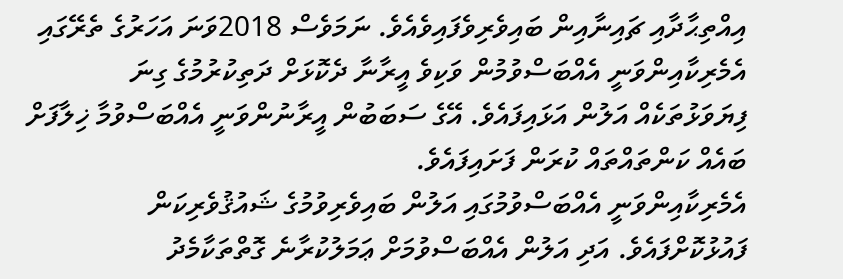އިއްތިޙާދާއި ޗައިނާއިން ބައިވެރިވެފައިވެއެވެ. ނަމަވެސް 2018ވަނަ އަހަރުގެ ތެރޭގައި އެމެރިކާއިންވަނީ އެއްބަސްވުމުން ވަކިވެ އީރާނާ ދެކޮޅަށް ދަތިކުރުމުގެ ގިނަ ފިޔަވަޅުތަކެއް އަލުން އަޅައިފައެވެ. އޭގެ ސަބަބުން އީރާނުންވަނީ އެއްބަސްވުމާ ޚިލާފަށް ބައެއް ކަންތައްތައް ކުރަން ފަށައިފައެވެ.
އެމެރިކާއިންވަނީ އެއްބަސްވުމުގައި އަލުން ބައިވެރިވުމުގެ ޝައުޤުވެރިކަން ފައުޅުކޮށްފައެވެ. އަދި އަލުން އެއްބަސްވުމަށް ޢަމަލުކުރާނެ ގޮތްތަކާމެދު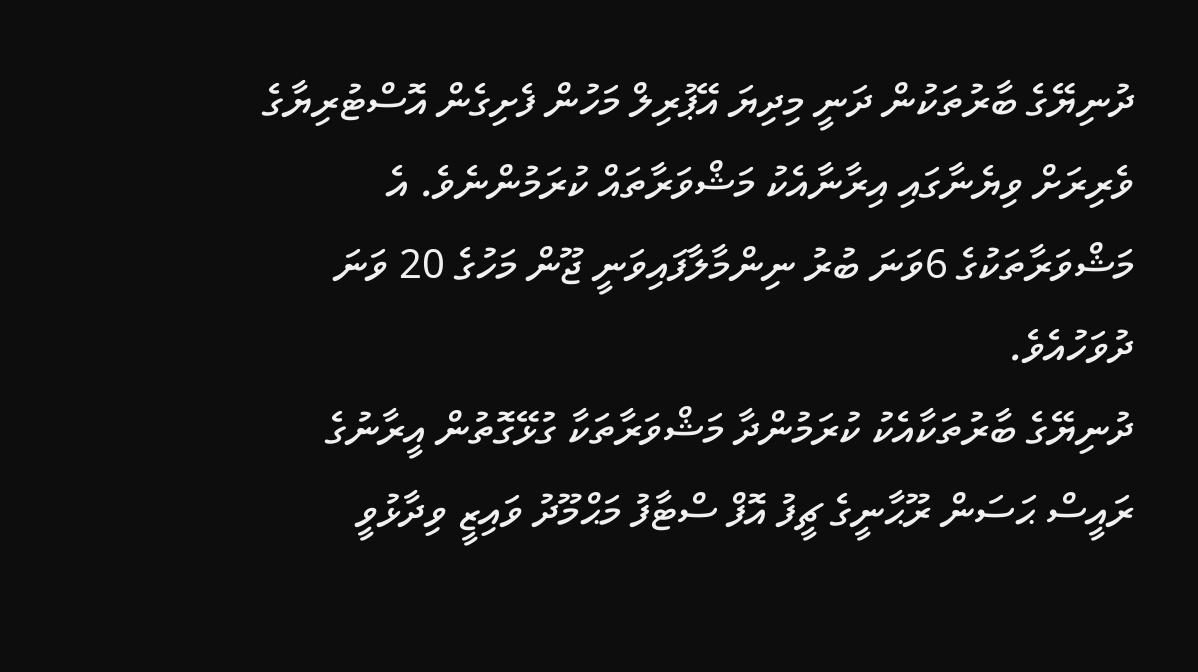ދުނިޔޭގެ ބާރުތަކުން ދަނީ މިދިޔަ އޭޕުރިލް މަހުން ފެށިގެން އޮސްޓުރިޔާގެ ވެރިރަށް ވިޔެނާގައި އިރާނާއެކު މަޝްވަރާތައް ކުރަމުންނެވެ. އެ މަޝްވަރާތަކުގެ 6ވަނަ ބުރު ނިންމާލާފައިވަނީ ޖޫން މަހުގެ 20 ވަނަ ދުވަހުއެވެ.
ދުނިޔޭގެ ބާރުތަކާއެކު ކުރަމުންދާ މަޝްވަރާތަކާ ގުޅޭގޮތުން އީރާނުގެ ރައީސް ޙަސަން ރޫޙާނީގެ ޗީފު އޮފް ސްޓާފު މަޙްމޫދު ވައިޒީ ވިދާޅުވީ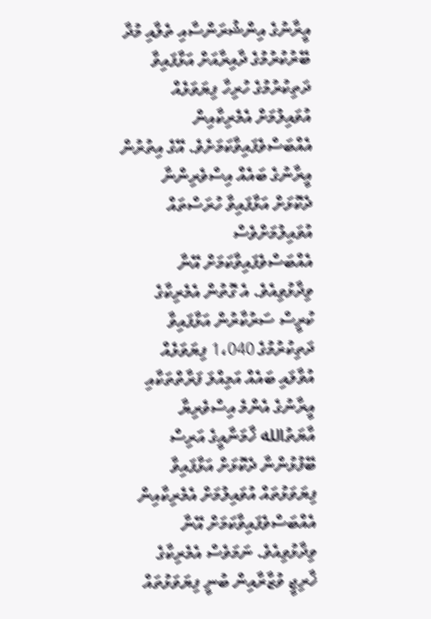އީރާނުގެ އިންޝުރަންސާއި ތެލާއި މުދާ ބޭރުކުރުމުގެ ދާއިރާއަށް އަޅާފައިވާ ދަތިކުރުމުގެ ހުރިހާ ފިޔަވަޅެއް އުވައިލުމަށް އެމެރިކާއިން އެއްބަސްވެފައިވާކަމަށެވެ. އޭގެ އިތުރުން އީރާނުގެ ބައެއް އިސްވެރިންނާ ދެކޮޅަށް އަޅާފައިވާ ހުރަސްތައް އުވައިލުމަށްވެސް އެއްބަސްވެފައިވާކަމަށް އޭނާ ވިދާޅުވިއެވެ. އެ ގޮތުން އެމެރިކާގެ ކުރީސް ސަރުކާރުން އަޅާފައިވާ ދަތިކުރުމުގެ 1،040 ފިޔަވަޅެއް އުވާލައި ބައެއް އަމިއްލަ ފަރާތްތަކާއި އީރާނުގެ އެންމެ އިސްވެރިޔާ އާޔަތުالله ޚާމަނާއީގެ އަރިސް ބޭފުޅުންނާ ދެކޮޅަށް އަޅާފައިވާ ފިޔަވަޅުތައް އުވައިލުމަށް އެމެރިކާއިން އެއްބަސްވެފައިވާކަމަށް އޭނާ ވިދާޅުވިއެވެ. ނަމަވެސް އެމެރިކާގެ ޚާރިޖީ ވުޒާރާއިން ބުނީ ފިޔަވަޅުތައް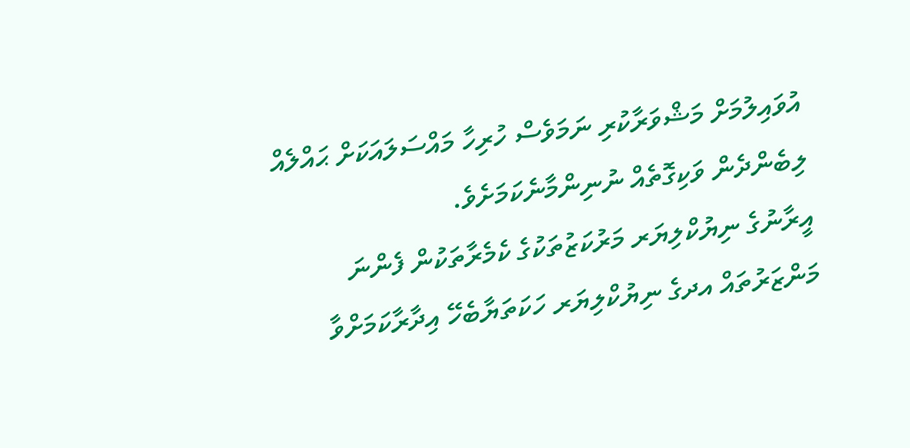އުވައިލުމަށް މަޝްވަރާކުރި ނަމަވެސް ހުރިހާ މައްސަލައަކަށް ޙައްލެއް ލިބެންދެން ވަކިގޮތެއް ނުނިންމާނެކަމަށެވެ.
އީރާނުގެ ނިޔުކްލިޔަރ މަރުކަޒުތަކުގެ ކެމެރާތަކުން ފެންނަ މަންޒަރުތައް އދގެ ނިޔުކްލިޔަރ ހަކަތަޔާބެހޭ އިދާރާކަމަށްވާ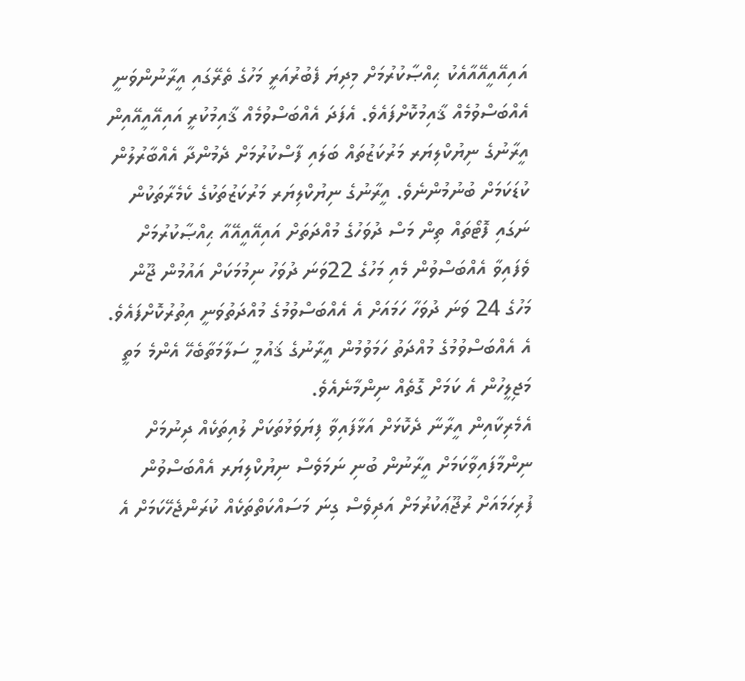އައިއޭއީއޭއާއެކު ޙިއްޞާކުރުމަށް މިދިޔަ ފެބުރުއަރީ މަހުގެ ތެރޭގައި އީރާނުންވަނީ އެއްބަސްވުމެއް ޤާއިމުކޮށްފައެވެ. އެފަދަ އެއްބަސްވުމެއް ޤާއިމުކުރީ އައިއޭއީއޭއިން އީރާނުގެ ނިޔުކްލިޔަރ މަރުކަޒުތައް ބަލައި ފާސްކުރުމަށް ދެމުންދާ އެއްބާރުލުން ކުޑަކަމަށް ބުނުމުންނެވެ. އީރާނުގެ ނިޔުކްލިޔަރ މަރުކަޒުތަކުގެ ކެމެރާތަކުން ނަގައި ފޮޓޯތައް ތިން މަސް ދުވަހުގެ މުއްދަތަށް އައިއޭއީއޭއާ ޙިއްޞާކުރުމަށް ވެފައިވާ އެއްބަސްވުން މެއި މަހުގެ 22ވަނަ ދުވަހު ނިމުމަކަށް އައުމުން ޖޫން މަހުގެ 24 ވަނަ ދުވަހާ ހަމައަށް އެ އެއްބަސްވުމުގެ މުއްދަތުވަނީ އިތުރުކޮށްފައެވެ. އެ އެއްބަސްވުމުގެ މުއްދަތު ހަމަވުމުން އީރާނުގެ ޤައުމީ ސަލާމަތާބެހޭ އެންމެ މަތީ މަޖިލީހުން އެ ކަމަށް ގޮތެއް ނިންމާނެއެވެ.
އެމެރިކާއިން އީރާނާ ދެކޮޅަށް އަޅާފައިވާ ފިޔަވަޅުތަކަށް ލުއިތަކެއް ދިނުމަށް ނިންމާފައިވާކަމަށް އީރާނުން ބުނި ނަމަވެސް ނިޔުކްލިޔަރ އެއްބަސްވުން ފުރިހަމައަށް ރުޖޫޢަކުރުމަށް އަދިވެސް ގިނަ މަސައްކަތްތަކެއް ކުރަންޖެހޭކަމަށް އެ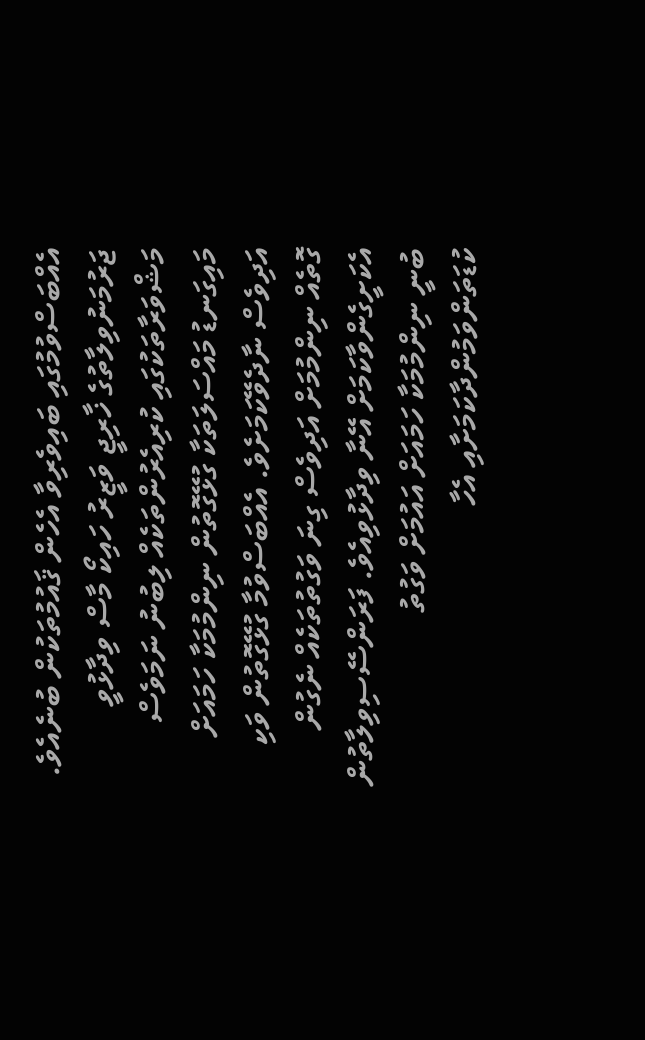އެއްބަސްވުމުގައި ބައިވެރިވާ އެހެން ޤައުމުތަކުން ބުނެއެވެ. ޖަރުމަނުވިލާތުގެ ޚާރިޖީ ވަޒީރު ހައިކޯ މާސް ވިދާޅުވީ މަޝްވަރާތަކުގައި ކުރިއެރުންތަކެއް ލިބުނު ނަމަވެސް މައިގަނޑު މައްސަލަތަކާ ގުޅޭގޮތުން ނިންމުމަކާ ހަމައަށް އަދިވެސް ނާދެވޭކަމަށެވެ. އެއްބަސްވުމާ ގުޅޭގޮތުން ވަކި ގޮތެއް ނިންމުމަށް އަދިވެސް ގިނަ ވަގުތުތަކެއް ނެގުން އެކަށީގެންވާކަމަށް އޭނާ ވިދާޅުވިއެވެ. ފަރަންސޭސިވިލާތުން ބުނީ ނިންމުމަކާ ހަމައަށް އައުމަށް ވަގުތު ކުޑަތަންވަމުންދާކަމަށާއި އެހާ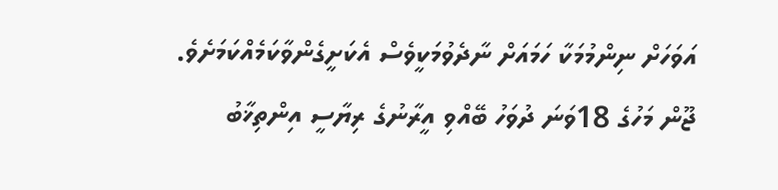އަވަހަށް ނިންމުމަކާ ހަމައަށް ނާދެވުމަކީވެސް އެކަށީގެންވާކަމެއްކަމަށެވެ.
ޖޫން މަހުގެ 18ވަނަ ދުވަހު ބޭއްވި އީރާނުގެ ރިޔާސީ އިންތިޚާބު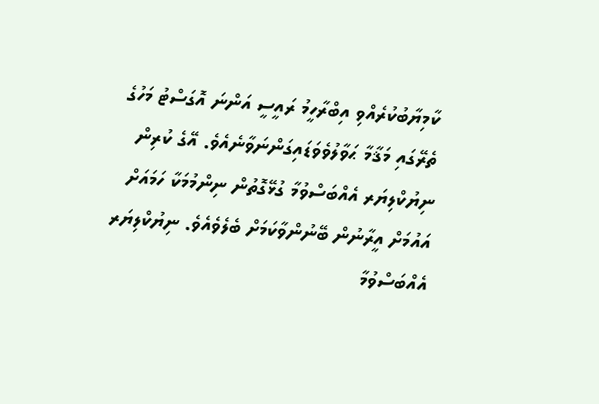ކާމިޔާބުކުރެއްވި އިބްރާހީމު ރައީސީ އަންނަ އޮގަސްޓު މަހުގެ ތެރޭގައި މަޤާމާ ޙަވާލުވެވަޑައިގަންނަވާނެއެވެ. އޭގެ ކުރިން ނިޔުކްލިޔަރ އެއްބަސްވުމާ ގުޅޭގޮތުން ނިންމުމަކާ ހަމައަށް އައުމަށް އީރާނުން ބޭނުންވާކަމަށް ބެލެވެއެވެ. ނިޔުކްލިޔަރ އެއްބަސްވުމާ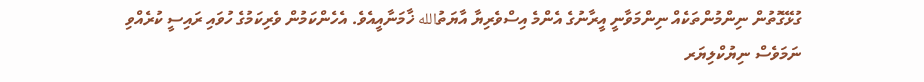ގުޅޭގޮތުން ނިންމުންތަކެއް ނިންމަވާނީ އީރާނުގެ އެންމެ އިސްވެރިޔާ އާޔަތުالله ޚާމަނާއީއެވެ. އެހެންކަމުން ވެރިކަމުގެ ހުވައި ރައިސީ ކުރެއްވި ނަމަވެސް ނިޔުކްލިޔަރ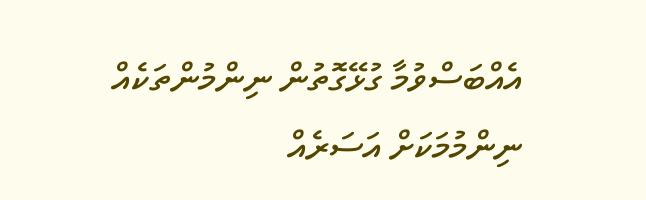އެއްބަސްވުމާ ގުޅޭގޮތުން ނިންމުންތަކެއް ނިންމުމަކަށް އަސަރެއް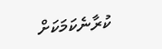ކުރާނެކަމަކަށް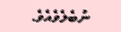ނުބެލެވެއެވެ.